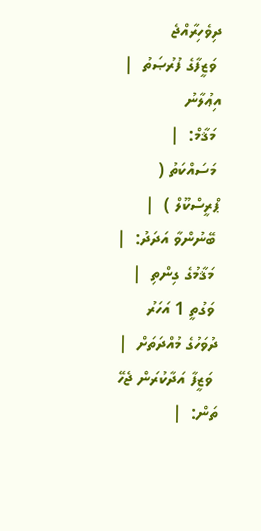ދިވެހިރާއްޖެ
 ވަޒީފާގެ ފުރުޞަތު  |
އިޢުލާނު
 މަޤާމް:  |
 މަސައްކަތު ( ޕްރީސްކޫލް )  |
 ބޭނުންވާ އަދަދު:  |
 މަޤާމުގެ ގިންތި  |
 ވަގުތީ 1 އަހަރު ދުވަހުގެ މުއްދަތަށް  |
 ވަޒީފާ އަދާކުރަން ޖެހޭ ތަން:  |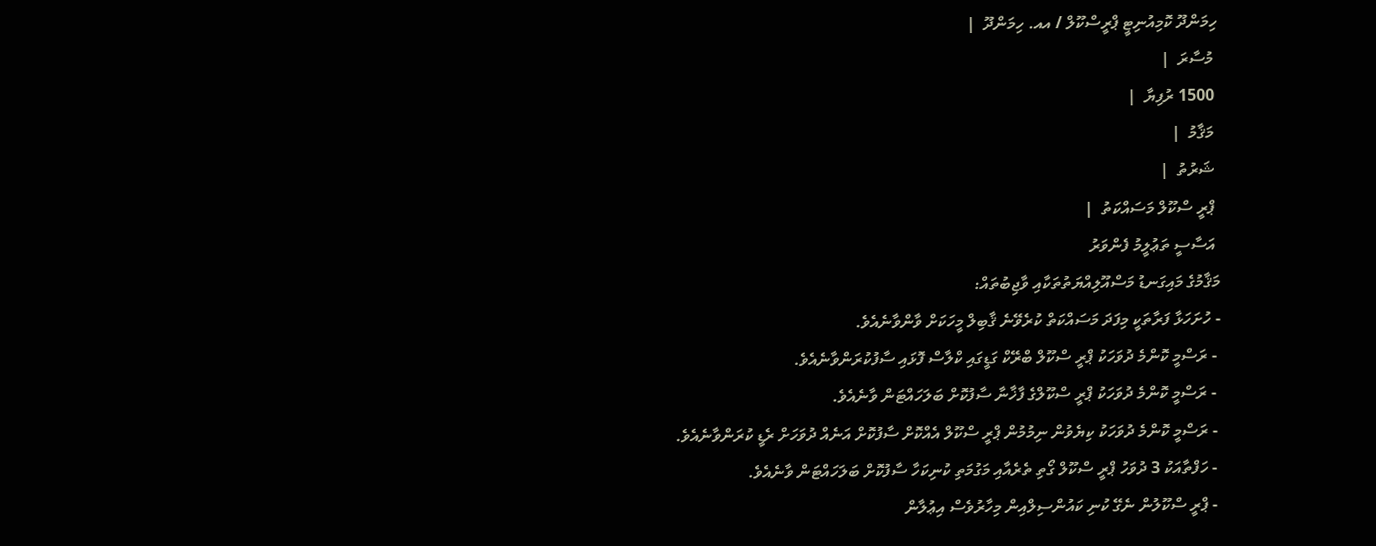ހިމަންދޫ ކޮމިއުނިޓީ ޕްރީސްކޫލް / އއ. ހިމަންދޫ  |
 މުސާރަ  |
 1500 ރުފިޔާ  |
 މަޤާމު  |
 ޝަރުތު  |
 ޕްރީ ސްކޫލް މަސައްކަތު  |
 އަސާސީ ތަޢުލީމު ފެންވަރު
މަޤާމުގެ މައިގަނޑު މަސްއޫލިއްޔަތުތަކާއި ވާޖިބުތައް:
- ހުށަހަޅާ ފަރާތަކީ މިފަދަ މަސައްކަތް ކުރެވޭނެ ޤާބިލް މީހަކަށް ވާންވާނެއެވެ.
 - ރަސްމީ ކޮންމެ ދުވަހަކު ޕްރީ ސްކޫލް ބްރޭކް ގަޑީގައި ކްލާސް ފޮޅައި ސާފުކުރަންވާނެއެވެ.
 - ރަސްމީ ކޮންމެ ދުވަހަކު ޕްރީ ސްކޫލްގެ ފާޚާނާ ސާފުކޮށް ބަލަހައްޓަން ވާނެއެވެ.
 - ރަސްމީ ކޮންމެ ދުވަހަކު ކިޔެވުން ނިމުމުން ޕްރީ ސްކޫލް އެއްކޮށް ސާފުކޮށް އަނެއް ދުވަހަށް ރެޑީ ކުރަންވާނެއެވެ.
 - ހަފްތާއަކު 3 ދުވަހު ޕްރީ ސްކޫލް ގޯތި ތެރެއާއި މަގުމަތި ކުނިކަހާ ސާފުކޮށް ބަލަހައްޓަން ވާނެއެވެ.
 - ޕްރީ ސްކޫލުން ނެގޭ ކުނި ކައުންސިލްއިން މިހާރުވެސް އިޢުލާން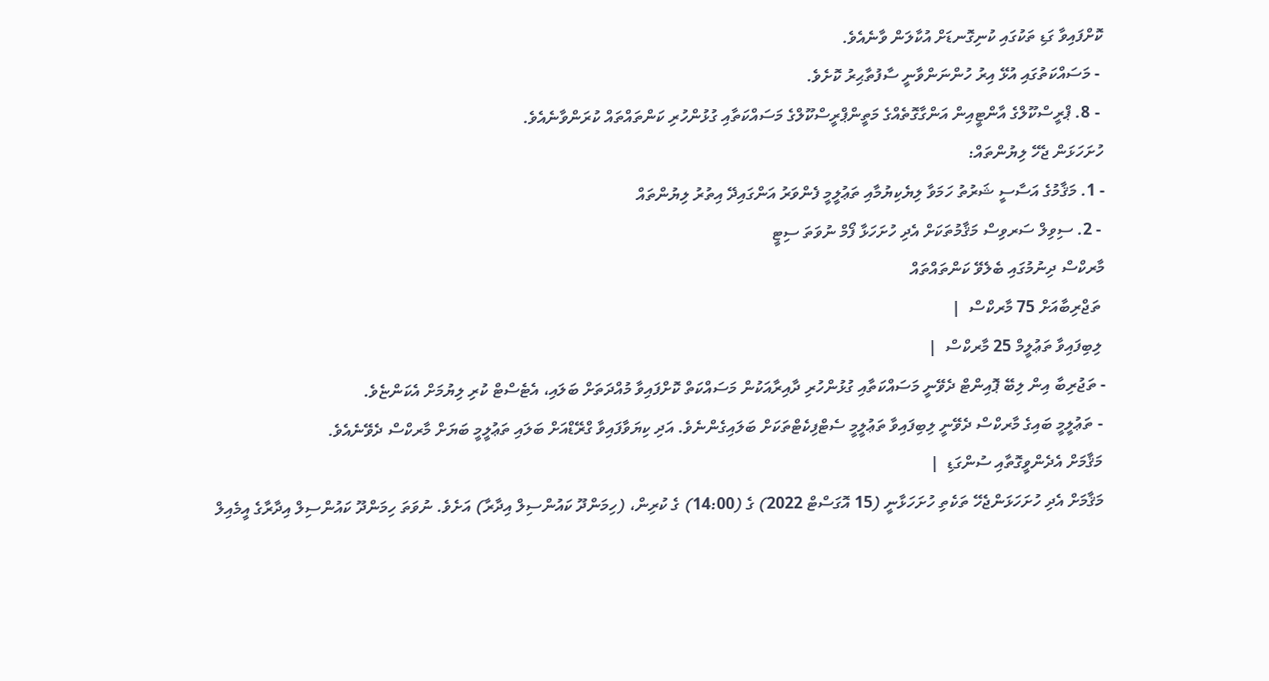ކޮށްފައިވާ ގަޑި ތަކުގައި ކުނިގޮނޑަށް އުކާލަން ވާނެއެވެ.
 - މަސައްކަތުގައި އުޅޭ އިރު ހުންނަންވާނީ ސާފުތާޙިރު ކޮށެވެ.
 - 8. ޕްރީސްކޫލްގެ އާންޓީއިން އަންގާގޮތެއްގެ މަތީންޕްރީސްކޫލްގެ މަސައްކަތާއި ގުޅުންހުރި ކަންތައްތައް ކުރަންވާނެއެވެ.
ހުށަހަޅަން ޖެހޭ ލިޔުންތައް:
- 1. މަޤާމުގެ އަސާސީ ޝަރުތު ހަމަވާ ލިޔެކިޔުމާއި ތަޢުލީމީ ފެންވަރު އަންގައިދޭ އިތުރު ލިޔުންތައް
 - 2. ސިވިލް ސަރވިސް މަޤާމުތަކަށް އެދި ހުށަހަޅާ ފޯމް ނުވަތަ ސިޓީ
މާރކްސް ދިނުމުގައި ބެލެވޭ ކަންތައްތައް
 ތަޖްރިބާއަށް 75 މާރކްސް  |
 ލިބިފައިވާ ތަޢުލީމް 25 މާރކްސް  |
- ތަޖުރިބާ އިން ލިބޭ ޕޮއިންޓް ދެވޭނީ މަސައްކަތާއި ގުޅުންހުރި ދާއިރާއަކުން މަސައްކަތް ކޮށްފައިވާ މުއްދަތަށް ބަލައި، އެޓެސްޓް ކުރި ލިޔުމަށް އެކަންޏެވެ.
 - ތަޢުލީމީ ބައިގެ މާރކްސް ދެވޭނީ ލިބިފައިވާ ތަޢުލީމީ ސެޓްފިކެޓްތަކަށް ބަލައިގެންނެވެ. އަދި ކިޔަވާފައިވާ ގްރޭޑްއަށް ބަލައި ތަޢުލީމީ ބަޔަށް މާރކްސް ދެވޭނެއެވެ.
 މަޤާމަށް އެދެންވީގޮތާއި ސުންގަޑި  |
 މަޤާމަށް އެދި ހުށަހަޅަންޖެހޭ ތަކެތި ހުށަހަޅާނީ (15 އޮގަސްޓް 2022) ގެ (14:00) ގެ ކުރިން، (ހިމަންދޫ ކައުންސިލް އިދާރާ) އަށެވެ. ނުވަތަ ހިމަންދޫ ކައުންސިލް އިދާރާގެ އީމެއިލް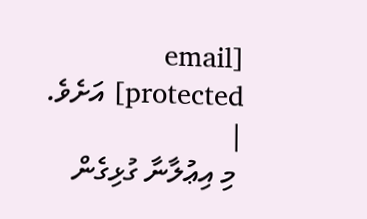[email protected] އަށެވެ.  |
 މި އިޢުލާނާ ގުޅިގެން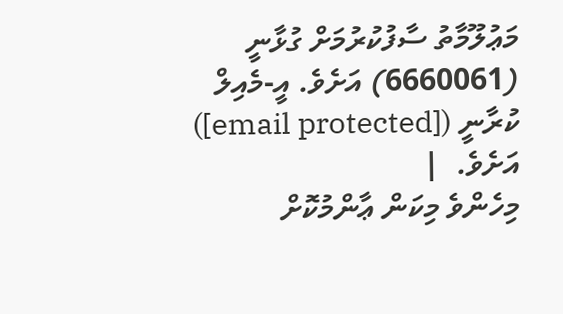މަޢުލޫމާތު ސާފުކުރުމަށް ގުޅާނީ (6660061) އަށެވެ. އީ-މެއިލް ކުރާނީ ([email protected]) އަށެވެ.  |
މިހެންވެ މިކަން ޢާންމުކޮށް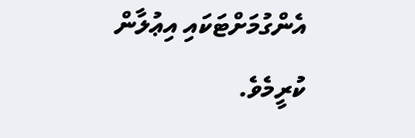އެންގުމަށްޓަކައި އިޢުލާން ކުރީމެވެ.